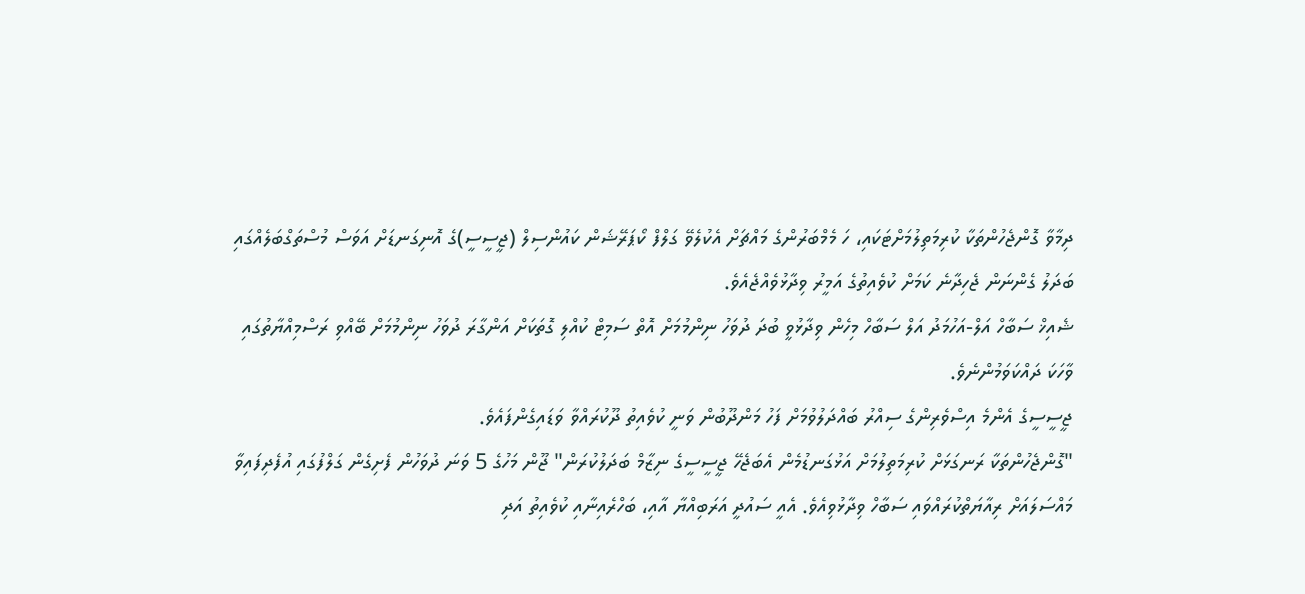ދިމާވާ ގޮންޖެހުންތަކާ ކުރިމަތިލުމަށްޓަކައި، ހަ މެމްބަރުންގެ މައްޗަށް އެކުލެވޭ ގަލްފް ކޯޕަރޭޝަން ކައުންސިލް (ޖީސީސީ)ގެ އޮނިގަނޑަށް އަވަސް މުސްތަގްބަލެއްގައި ބަދަލު ގެންނަން ޖެހިދާނެ ކަމަށް ކުވެއިތުގެ އަމީރު ވިދާޅުވެއްޖެއެވެ.
ޝެއިޚް ސަބާހް އަލް-އަހުމަދު އަލް ސަބާހް މިހެން ވިދާޅުވީ ބުދަ ދުވަހު ނިންމުމަށް އޮތް ސަމިޓް ކުއްލި ގޮތަކަށް އަންގާރަ ދުވަހު ނިންމުމަށް ބޭއްވި ރަސްމިއްޔާތުގައި ވާހަކަ ދައްކަވަމުންނެވެ.
ޖީސީސީގެ އެންމެ އިސްވެރިންގެ ސިއްރު ބައްދަލުވުމަށް ފަހު މަންދޫބުން ވަނީ ކުވެއިތު ދޫކުރައްވާ ވަޑައިގެންފައެވެ.
"ގޮންޖެހުންތަކާ ރަނގަޅަށް ކުރިމަތިލުމަށް އަޅުގަނޑުމެން އެބަޖެހޭ ޖީސީސީގެ ނިޒާމް ބަދަލުކުރަން" ޖޫން މަހުގެ 5 ވަނަ ދުވަހުން ފެށިގެން ގަލްފުގައި އުފެދިފައިވާ މައްސަލައަށް ރިއާޔަތްކުރައްވައި ސަބާހް ވިދާޅުވިއެވެ. އެއީ ސައުދީ އަރަބިއްޔާ އާއި، ބަހްރެއިނާއި ކުވެއިތު އަދި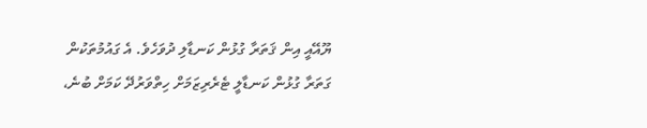ޔޫއޭއީ އިން ޤަތަރާ ގުޅުން ކަނޑާލި ދުވަހެވެ. އެ ގައުމުތަކުން ގަތަރާ ގުޅުން ކަނޑާލީ ޓެރެރިޒަމަށް ހިތްވަރުދޭ ކަމަށް ބުނެ،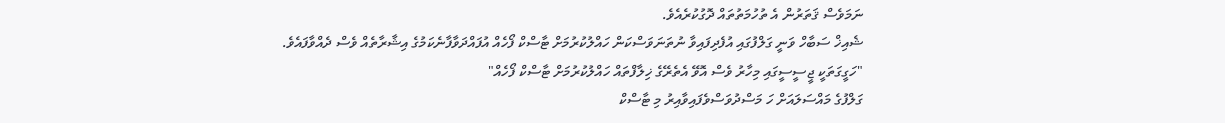ނަމަވެސް ޤަތަރުން އެ ތުހުމަތުތައް ދޮގުކުރެއެވެ.
ޝެއިޚް ސަބާހް ވަނީ ގަލްފުގައި އުފެދިފައިވާ ނުތަނަވަސްކަން ހައްލުކުރުމަށް ޓާސްކް ފޯހެއް އުފައްދަވާފާނެކަމުގެ އިޝާރާތެއް ވެސް ދެއްވާފައެވެ.
"ހަގީގަތަކީ ޖީސީސީގައި މިހާރު ވެސް އޮވޭ އެތެރޭގެ ޚިލާފްތައް ހައްލުކުރުމަށް ޓާސްކް ފޯހެއް"
ގަލްފުގެ މައްސަލައަށް ހަ މަސްދުވަސްވެފައިވާއިރު މި ޓާސްކް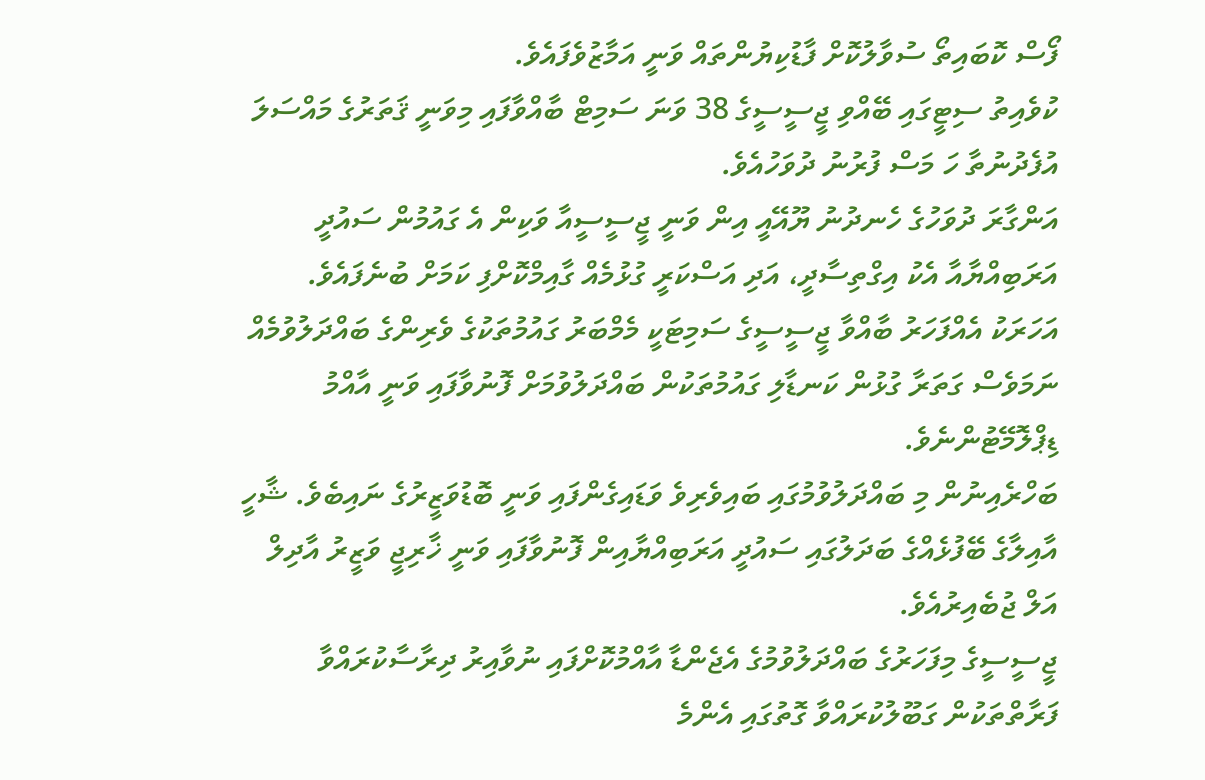ފޯސް ކޮބައިތޯ ސުވާލުކޮށް ފާޑުކިޔުންތައް ވަނީ އަމާޒުވެފައެވެ.
ކުވެއިތު ސިޓީގައި ބޭއްވި ޖީސީސީގެ 38 ވަނަ ސަމިޓް ބާއްވާފައި މިވަނީ ޤަތަރުގެ މައްސަލަ އުފެދުނުތާ ހަ މަސް ފުރުނު ދުވަހުއެވެ.
އަންގާރަ ދުވަހުގެ ހެނދުނު ޔޫއޭއީ އިން ވަނީ ޖީސީސީއާ ވަކިން އެ ގައުމުން ސައުދީ އަރަބިއްޔާއާ އެކު އިގްތިސާދީ، އަދި އަސްކަރީ ގުޅުމެއް ގާއިމްކޮށްފި ކަމަށް ބުނެފައެވެ.
އަހަރަކު އެއްފަހަރު ބާއްވާ ޖީސީސީގެ ސަމިޓަކީ މެމްބަރު ގައުމުތަކުގެ ވެރިންގެ ބައްދަލުވުމެއް ނަމަވެސް ގަތަރާ ގުޅުން ކަނޑާލި ގައުމުތަކުން ބައްދަލުވުމަށް ފޮނުވާފައި ވަނީ އާއްމު ޑިޕްލޮމޭޓުންނެވެ.
ބަހްރެއިނުން މި ބައްދަލުވުމުގައި ބައިވެރިވެ ވަޑައިގެންފައި ވަނީ ބޮޑުވަޒީރުގެ ނައިބެވެ. ޝާހީ އާއިލާގެ ބޭފުޅެއްގެ ބަދަލުގައި ސައުދީ އަރަބިއްޔާއިން ފޮނުވާފައި ވަނީ ޚާރިޖީ ވަޒީރު އާދިލް އަލް ޖުބެއިރުއެވެ.
ޖީސީސީގެ މިފަހަރުގެ ބައްދަލުވުމުގެ އެޖެންޑާ އާއްމުކޮށްފައި ނުވާއިރު ދިރާސާކުރައްވާ ފަރާތްތަކުން ގަބޫލުކުރައްވާ ގޮތުގައި އެންމެ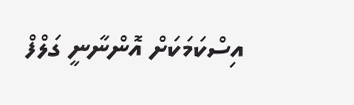އިސްކަމަކަށް އޮންނާނީ ގަލްފް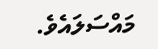މައްސަލައެވެ.